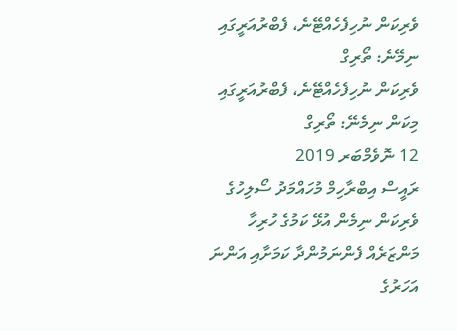ވެރިކަން ނުހިފެހެއްޓޭނެ، ފެބްރުއަރީގައި ނިމޭނެ: ތޯރިގް
ވެރިކަން ނުހިފެހެއްޓޭނެ، ފެބްރުއަރީގައި މިކަން ނިމެނޭ: ތޯރިގް
12 ނޮވެމްބަރ 2019
ރައީސް އިބްރާހިމް މުހައްމަދު ސޯލިހުގެ ވެރިކަން ނިމެން އުޅޭ ކަމުގެ ހުރިހާ މަންޒަރެއް ފެންނަމުންދާ ކަމަށާއި އަންނަ އަހަރުގެ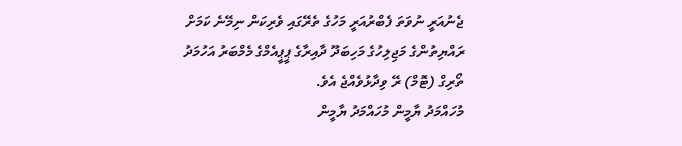ޖެނުއަރީ ނުވަތަ ފެބްރުއަރީ މަހުގެ ތެރޭގައި ވެރިކަން ނިމޭނެ ކަމަށް ރައްޔިތުންގެ މަޖިލިހުގެ މަހިބަދޫ ދާއިރާގެ ޕީޕީއެމްގެ މެމްބަރު އަހުމަދު ތޯރިގް (ޓޮމް) ރޭ ވިދާޅުވެއްޖެ އެވެ.
މުހައްމަދު ޔާމީން މުހައްމަދު ޔާމީން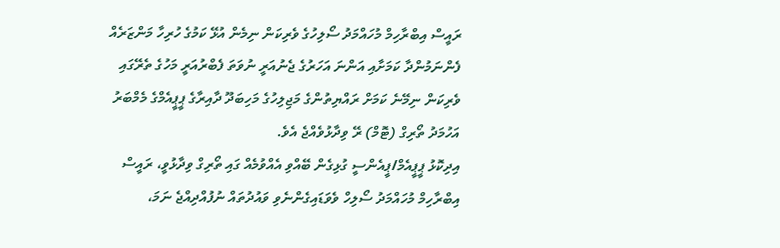ރައީސް އިބްރާހިމް މުހައްމަދު ސޯލިހުގެ ވެރިކަން ނިމެން އުޅޭ ކަމުގެ ހުރިހާ މަންޒަރެއް ފެންނަމުންދާ ކަމަށާއި އަންނަ އަހަރުގެ ޖެނުއަރީ ނުވަތަ ފެބްރުއަރީ މަހުގެ ތެރޭގައި ވެރިކަން ނިމޭނެ ކަމަށް ރައްޔިތުންގެ މަޖިލިހުގެ މަހިބަދޫ ދާއިރާގެ ޕީޕީއެމްގެ މެމްބަރު އަހުމަދު ތޯރިގް (ޓޮމް) ރޭ ވިދާޅުވެއްޖެ އެވެ.
އިދިކޮޅު ޕީޕީއެމް/ޕީއެންސީ ގުޅިގެން ބޭއްވި އެއްވުމެއް ގައި ތޯރިގް ވިދާޅުވީ، ރައީސް އިބްރާހިމް މުހައްމަދު ސޯލިހް ވެވަޑައިގެންނެވި ވައުދުތައް ނުފުއްދިއްޖެ ނަމަ،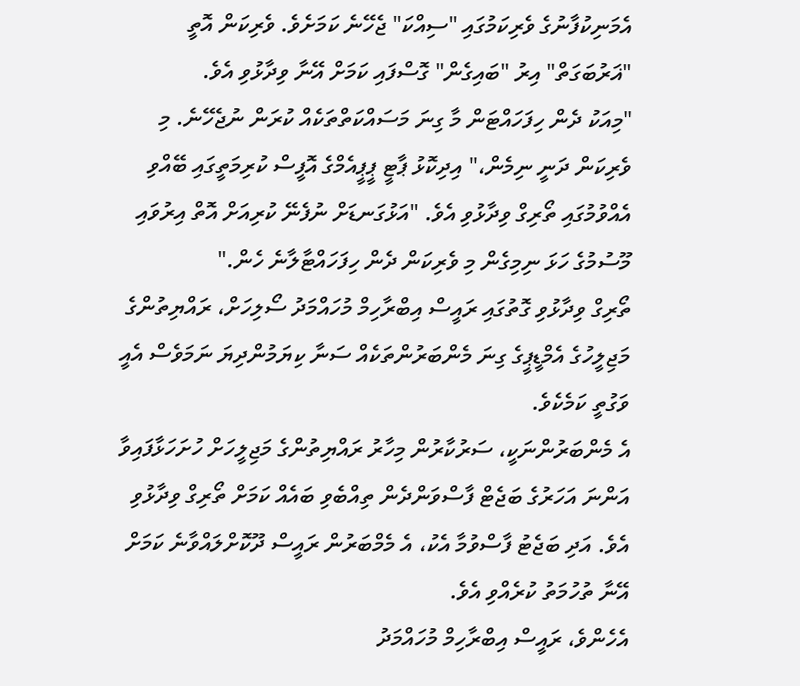އެމަނިކުފާނުގެ ވެރިކަމުގައި "ސިއްކަ" ޖެހޭނެ ކަމަށެވެ. ވެރިކަން އޮތީ "ޣަރުބަގަތް" އިރު "ބައިގެން" ގޮސްފައި ކަމަށް އޭނާ ވިދާޅުވި އެވެ.
"މިއަކު ދެން ހިފަހައްޓަން މާ ގިނަ މަސައްކަތްތަކެއް ކުރަން ނުޖެހޭނެ. މި ވެރިކަން ދަނީ ނިމެން،" އިދިކޮޅު ޕާޓީ ޕީޕީއެމްގެ އޮފީސް ކުރިމަތީގައި ބޭއްވި އެއްވުމުގައި ތޯރިގް ވިދާޅުވި އެވެ. "އަޅުގަނޑަށް ނުފެނޭ ކުރިއަށް އޮތް އިރުވައި މޫސުމުގެ ހަޅަ ނިމިގެން މި ވެރިކަން ދެން ހިފަހައްޓާލާނެ ހެން."
ތޯރިގް ވިދާޅުވި ގޮތުގައި ރައީސް އިބްރާހިމް މުހައްމަދު ސޯލިހަށް، ރައްޔިތުންގެ މަޖިލީހުގެ އެމްޑީޕީގެ ގިނަ މެންބަރުންތަކެއް ސަނާ ކިޔަމުންދިޔަ ނަމަވެސް އެއީ ވަގުތީ ކަމެކެވެ.
އެ މެންބަރުންނަކީ، ސަރުކާރުން މިހާރު ރައްޔިތުންގެ މަޖިލީހަށް ހުށަހަޅާފައިވާ އަންނަ އަހަރުގެ ބަޖެޓް ފާސްވަންދެން ތިއްބެވި ބައެއް ކަމަށް ތޯރިގް ވިދާޅުވި އެވެ. އަދި ބަޖެޓު ފާސްވުމާ އެކު، އެ މެމްބަރުން ރައީސް ދޫކޮށްލައްވާނެ ކަމަށް އޭނާ ތުހުމަތު ކުރެއްވި އެވެ.
އެހެންވެ، ރައީސް އިބްރާހިމް މުހައްމަދު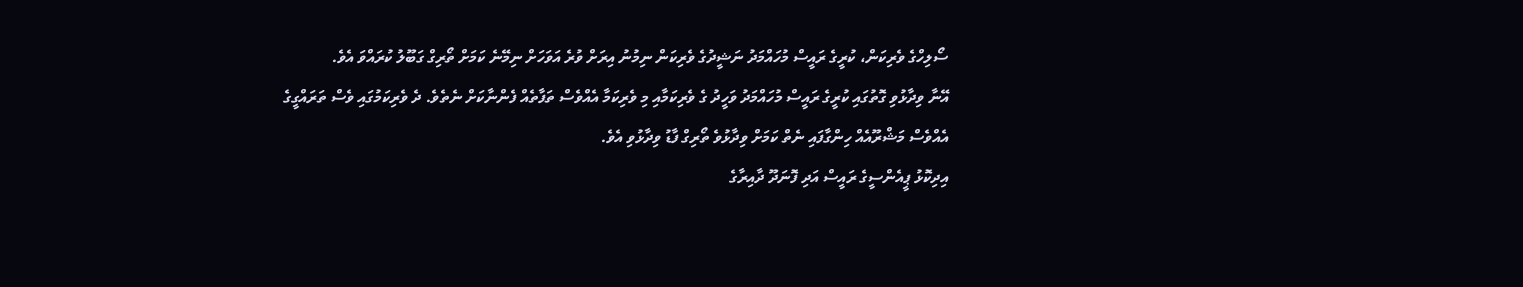ސޯލިހްގެ ވެރިކަން، ކުރީގެ ރައީސް މުހައްމަދު ނަޝީދުގެ ވެރިކަން ނިމުނު އިރަށް ވުރެ އަވަހަށް ނިމޭނެ ކަމަށް ތޯރިގް ގަބޫލު ކުރައްވަ އެވެ.
އޭނާ ވިދާޅުވި ގޮތުގައި ކުރީގެ ރައީސް މުހައްމަދު ވަހީދު ގެ ވެރިކަމާއި މި ވެރިކަމާ އެއްވެސް ތަފާތެއް ފެންނާކަށް ނެތެވެ. ދެ ވެރިކަމުގައި ވެސް ތަރައްގީގެ އެއްވެސް މަޝްރޫއެއް ހިންގާފައި ނެތް ކަމަށް ވިދާޅުވެ ތޯރިގް ފާޑު ވިދާޅުވި އެވެ.
އިދިކޮޅު ޕީއެންސީގެ ރައީސް އަދި ފޮނަދޫ ދާއިރާގެ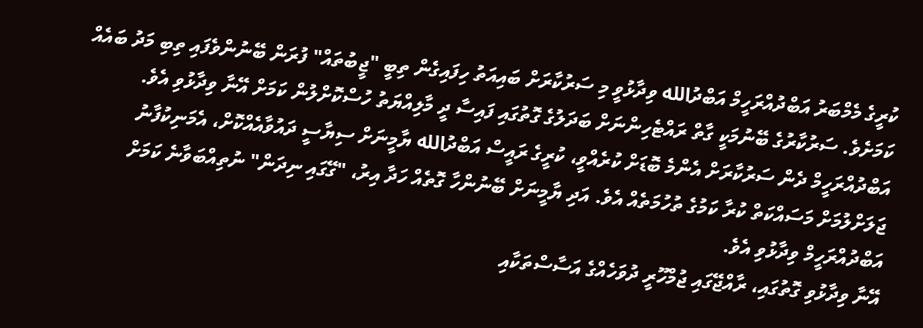ކުރީގެ މެމްބަރު އަބްދުއްރަހީމް އަބްދުالله ވިދާޅުވީ މި ސަރުކާރަށް ބައިއަތު ހިފައިގެން ތިބީ "ޖީބުތައް" ފުރަން ބޭނުންވެފައި ތިބި މަދު ބައެއް ކަމަށެވެ. ސަރުކާރުގެ ބޭނުމަކީ ގާތް ރައްޓެހިންނަށް ބަދަލުގެ ގޮތުގައި ފައިސާ ދީ މާލިއްޔަތު ހުސްކޮށްލުން ކަމަށް އޭނާ ވިދާޅުވި އެވެ.
އަބްދުއްރަހީމް ދެން ސަރުކާރަށް އެންމެ ބޮޑަށް ކުރެއްވީ، ކުރީގެ ރައީސް އަބްދުالله ޔާމީނަށް ސިޔާސީ ދައުވާއެއްކޮށް، އެމަނިކުފާނު ޖަލަށްލުމަށް މަސައްކަތް ކުރާ ކަމުގެ ތުހުމަތެއް އެވެ. އަދި ޔާމީނަށް ބޭނުންހާ ގޮތެއް ހަދާ އިރު، "ގޭގައި ނިދަން" ނުތިއްބަވާނެ ކަމަށް އަބްދުއްރަހީމް ވިދާޅުވި އެވެ.
އޭނާ ވިދާޅުވި ގޮތުގައި، ރާއްޖޭގައި ޖުމްހޫރީ ދުވަހެއްގެ އަސާސްތަކާއި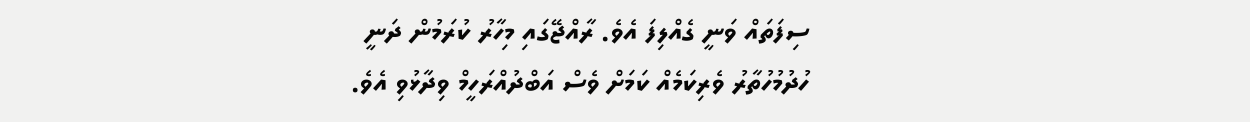ސިފަތައް ވަނީ ގެއްލިފަ އެވެ. ރާއްޖޭގައި މިހާރު ކުރަމުން ދަނީ ހުދުމުހުތާރު ވެރިކަމެއް ކަމަށް ވެސް އަބްދުއްރަހީމް ވިދާޅުވި އެވެ.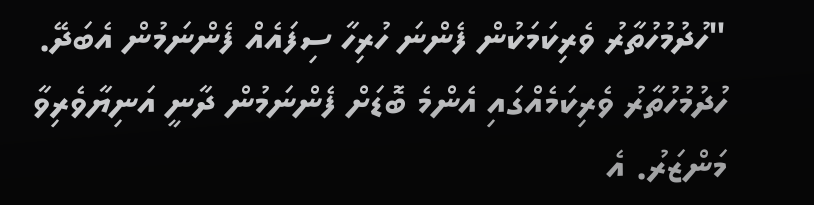"ހުދުމުހުތާރު ވެރިކަމަކުން ފެންނަ ހުރިހާ ސިފައެއް ފެންނަމުން އެބަދޭ. ހުދުމުހުތާރު ވެރިކަމެއްގައި އެންމެ ބޮޑަށް ފެންނަމުން ދާނީ އަނިޔާވެރިވާ މަންޒަރު. އެ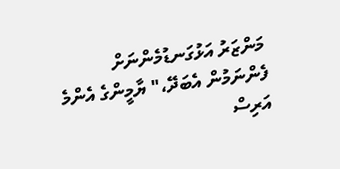މަންޒަރު އަޅުގަނޑުމެންނަށް ފެންނަމުން އެބަދޭ،" ޔާމީންގެ އެންމެ އަރިސް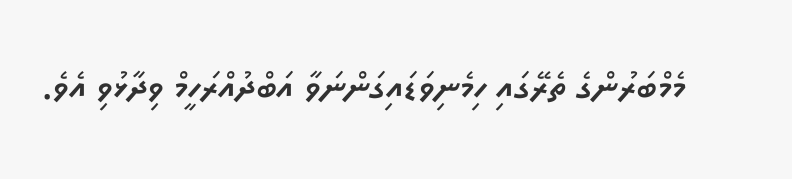މެމްބަރުންގެ ތެރޭގައި ހިމެނިވަޑައިގަންނަވާ އަބްދުއްރަހީމް ވިދާޅުވި އެވެ.